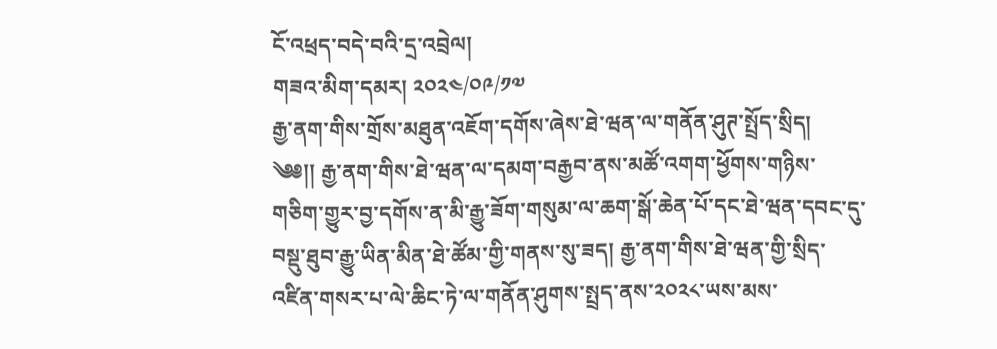ངོ་འཕྲད་བདེ་བའི་དྲ་འབྲེལ།
གཟའ་མིག་དམར། ༢༠༢༤/༠༩/༡༧
རྒྱ་ནག་གིས་གྲོས་མཐུན་འཇོག་དགོས་ཞེས་ཐེ་ཝན་ལ་གནོན་ཤུཊ་སྤྲོད་སྲིད།
༄༅།། རྒྱ་ནག་གིས་ཐེ་ཝན་ལ་དམག་བརྒྱབ་ནས་མཚོ་འགག་ཕྱོགས་གཉིས་གཅིག་གྱུར་བྱ་དགོས་ན་མི་རྒྱུ་ཟོག་གསུམ་ལ་ཆག་སྒོ་ཆེན་པོ་དང་ཐེ་ཝན་དབང་དུ་བསྡུ་ཐུབ་རྒྱུ་ཡིན་མིན་ཐེ་ཚོམ་གྱི་གནས་སུ་ཟད། རྒྱ་ནག་གིས་ཐེ་ཝན་གྱི་སྲིད་འཛིན་གསར་པ་ལེ་ཆིང་ཏེ་ལ་གནོན་ཤུགས་སྤྲད་ནས་༢༠༢༨་ཡས་མས་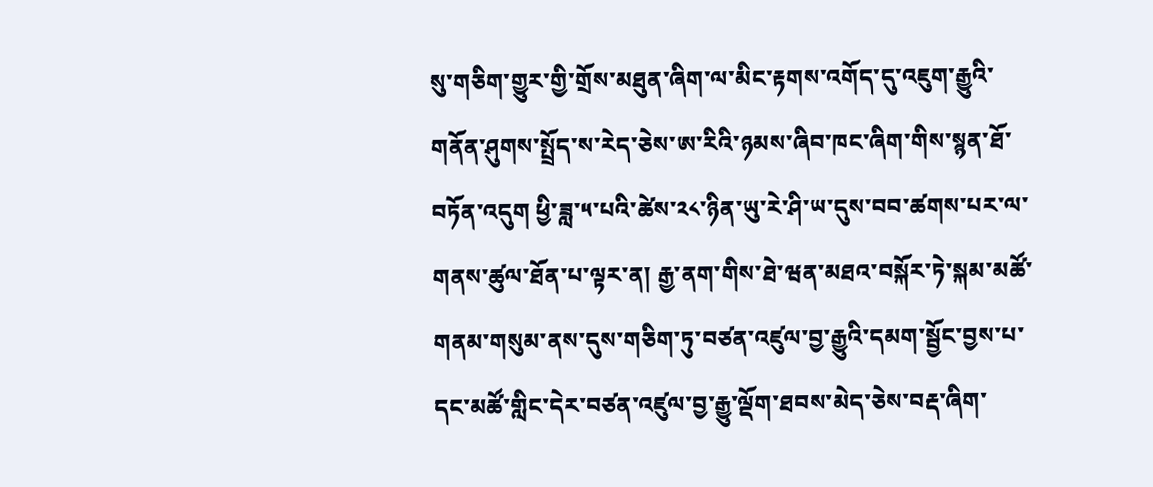སུ་གཅིག་གྱུར་གྱི་གྲོས་མཐུན་ཞིག་ལ་མིང་རྟགས་འགོད་དུ་འཇུག་རྒྱུའི་གནོན་ཤུགས་སྤྲོད་ས་རེད་ཅེས་ཨ་རིའི་ཉམས་ཞིབ་ཁང་ཞིག་གིས་སྙན་ཐོ་བཏོན་འདུག ཕྱི་ཟླ་༥་པའི་ཚེས་༢༨་ཉིན་ཡུ་རེ་ཤི་ཡ་དུས་བབ་ཚགས་པར་ལ་གནས་ཚུལ་ཐོན་པ་ལྟར་ན། རྒྱ་ནག་གིས་ཐེ་ཝན་མཐའ་བསྐོར་ཏེ་སྐམ་མཚོ་གནམ་གསུམ་ནས་དུས་གཅིག་ཏུ་བཙན་འཛུལ་བྱ་རྒྱུའི་དམག་སྦྱོང་བྱས་པ་དང་མཚོ་གླིང་དེར་བཙན་འཛུལ་བྱ་རྒྱུ་ལྡོག་ཐབས་མེད་ཅེས་བརྡ་ཞིག་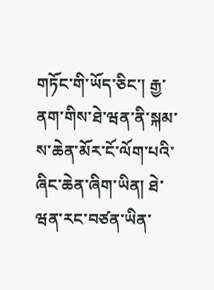གཏོང་གི་ཡོད་ཅིང་། རྒྱ་ནག་གིས་ཐེ་ཝན་ནི་སྐམ་ས་ཆེན་མོར་ངོ་ལོག་པའི་ཞིང་ཆེན་ཞིག་ཡིན། ཐེ་ཝན་རང་བཙན་ཡིན་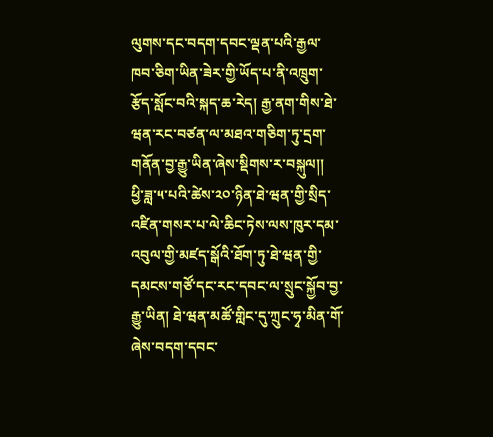ལུགས་དང་བདག་དབང་ལྡན་པའི་རྒྱལ་ཁབ་ཅིག་ཡིན་ཟེར་གྱི་ཡོད་པ་ནི་འཁྲུག་རྩོད་སློང་བའི་སྐད་ཆ་རེད། རྒྱ་ནག་གིས་ཐེ་ཝན་རང་བཙན་ལ་མཐའ་གཅིག་ཏུ་དྲག་གནོན་བྱ་རྒྱུ་ཡིན་ཞེས་སྡིགས་ར་བསྐུལ།།
ཕྱི་ཟླ་༥་པའི་ཚེས་༢༠་ཉིན་ཐེ་ཝན་གྱི་སྲིད་འཛིན་གསར་པ་ལེ་ཆིང་ཏེས་ལས་ཁུར་དམ་འབུལ་གྱི་མཛད་སྒོའི་ཐོག་ཏུ་ཐེ་ཝན་གྱི་དམངས་གཙོ་དང་རང་དབང་ལ་སྲུང་སྐྱོབ་བྱ་རྒྱུ་ཡིན། ཐེ་ཝན་མཚོ་གླིང་དུ་ཀྲུང་ཧྭ་མིན་གོ་ཞེས་བདག་དབང་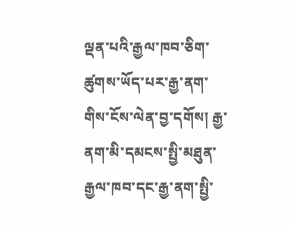ལྡན་པའི་རྒྱལ་ཁབ་ཅིག་ཚུགས་ཡོད་པར་རྒྱ་ནག་གིས་ངོས་ལེན་བྱ་དགོས། རྒྱ་ནག་མི་དམངས་སྤྱི་མཐུན་རྒྱལ་ཁབ་དང་རྒྱ་ནག་སྤྱི་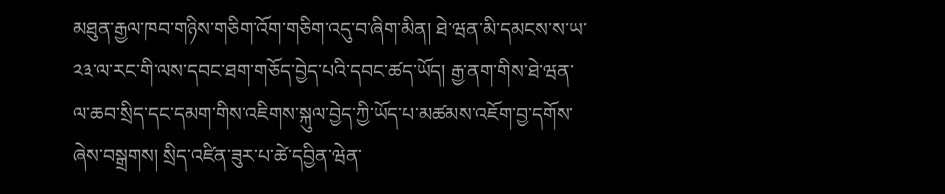མཐུན་རྒྱལ་ཁབ་གཉིས་གཅིག་འོག་གཅིག་འདུ་བ་ཞིག་མིན། ཐེ་ཝན་མི་དམངས་ས་ཡ་༢༣་ལ་རང་གི་ལས་དབང་ཐག་གཅོད་བྱེད་པའི་དབང་ཚད་ཡོད། རྒྱ་ནག་གིས་ཐེ་ཝན་ལ་ཆབ་སྲིད་དང་དམག་གིས་འཇིགས་སྐུལ་བྱེད་ཀྱི་ཡོད་པ་མཚམས་འཇོག་བྱ་དགོས་ཞེས་བསྒྲགས། སྲིད་འཛིན་ཟུར་པ་ཚེ་དབྱིན་ཝེན་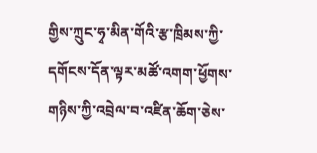གྱིས་ཀྲུང་ཧྭ་མིན་གོའི་རྩ་ཁྲིམས་ཀྱི་དགོངས་དོན་ལྟར་མཚོ་འགག་ཕྱོགས་གཉིས་ཀྱི་འབྲེལ་བ་འཛིན་ཆོག་ཅེས་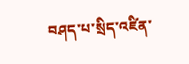བཤད་པ་སྲིད་འཛིན་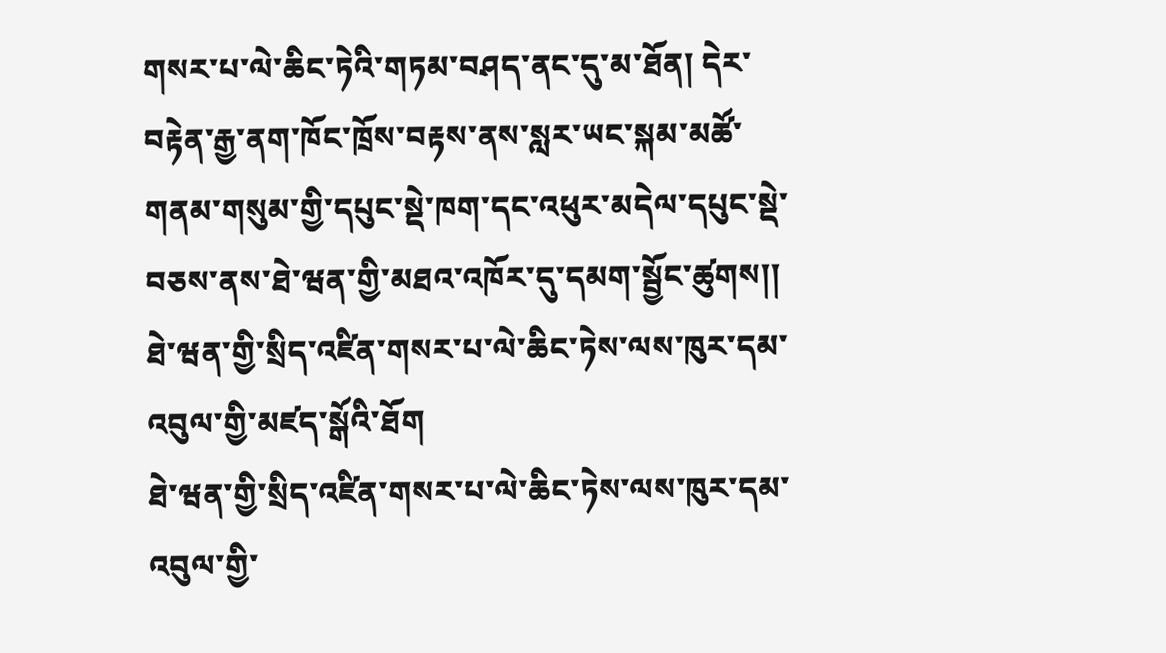གསར་པ་ལེ་ཆིང་ཏེའི་གཏམ་བཤད་ནང་དུ་མ་ཐོན། དེར་བརྟེན་རྒྱ་ནག་ཁོང་ཁྲོས་བརྟས་ནས་སླར་ཡང་སྐམ་མཚོ་གནམ་གསུམ་གྱི་དཔུང་སྡེ་ཁག་དང་འཕུར་མདེལ་དཔུང་སྡེ་བཅས་ནས་ཐེ་ཝན་གྱི་མཐའ་འཁོར་དུ་དམག་སྦྱོང་ཚུགས།།
ཐེ་ཝན་གྱི་སྲིད་འཛིན་གསར་པ་ལེ་ཆིང་ཏེས་ལས་ཁུར་དམ་འབུལ་གྱི་མཛད་སྒོའི་ཐོག
ཐེ་ཝན་གྱི་སྲིད་འཛིན་གསར་པ་ལེ་ཆིང་ཏེས་ལས་ཁུར་དམ་འབུལ་གྱི་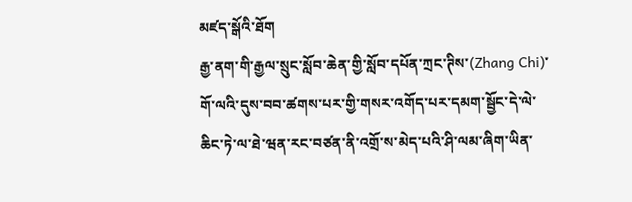མཛད་སྒོའི་ཐོག
རྒྱ་ནག་གི་རྒྱལ་སྲུང་སློབ་ཆེན་གྱི་སློབ་དཔོན་ཀྲང་ཊིས་(Zhang Chi)་གོ་ལའི་དུས་བབ་ཚགས་པར་གྱི་གསར་འགོད་པར་དམག་སྦྱོང་དེ་ལེ་ཆིང་ཏེ་ལ་ཐེ་ཝན་རང་བཙན་ནི་འགྲོ་ས་མེད་པའི་ཤི་ལམ་ཞིག་ཡིན་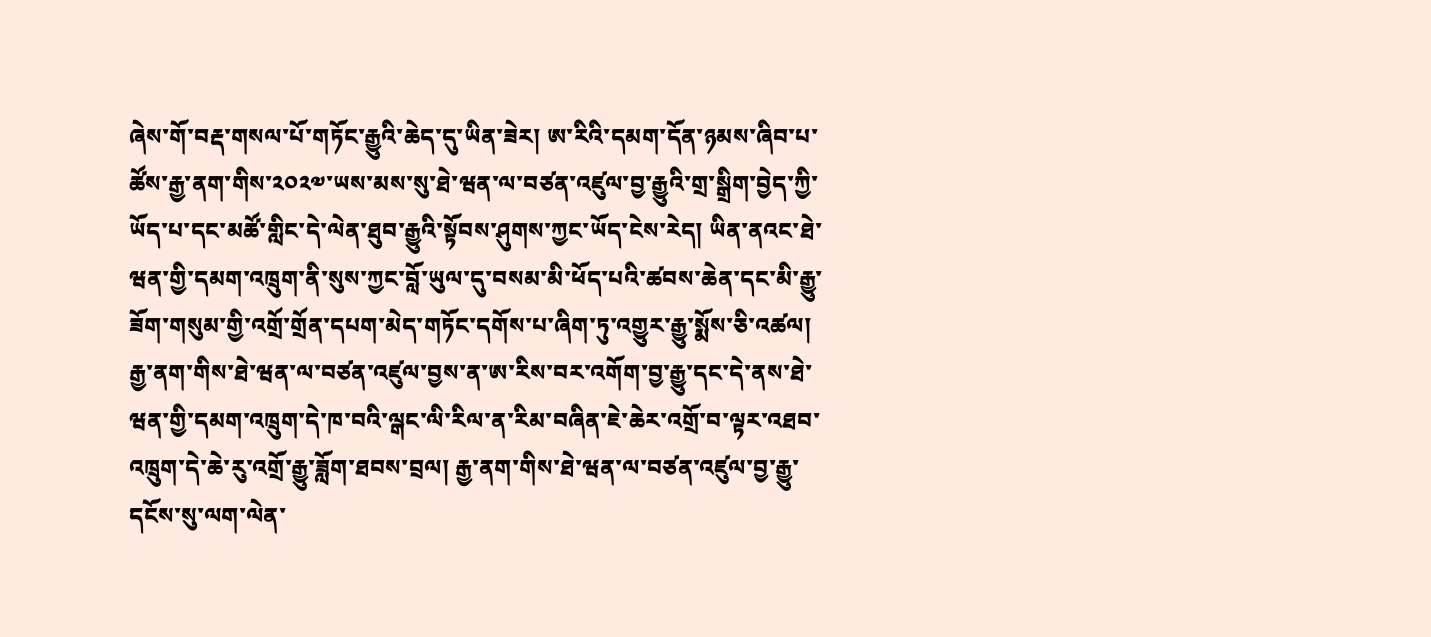ཞེས་གོ་བརྡ་གསལ་པོ་གཏོང་རྒྱུའི་ཆེད་དུ་ཡིན་ཟེར། ཨ་རིའི་དམག་དོན་ཉམས་ཞིབ་པ་ཚོས་རྒྱ་ནག་གིས་༢༠༢༧་ཡས་མས་སུ་ཐེ་ཝན་ལ་བཙན་འཛུལ་བྱ་རྒྱུའི་གྲ་སྒྲིག་བྱེད་ཀྱི་ཡོད་པ་དང་མཚོ་གླིང་དེ་ལེན་ཐུབ་རྒྱུའི་སྟོབས་ཤུགས་ཀྱང་ཡོད་ངེས་རེད། ཡིན་ནའང་ཐེ་ཝན་གྱི་དམག་འཁྲུག་ནི་སུས་ཀྱང་བློ་ཡུལ་དུ་བསམ་མི་ཕོད་པའི་ཚབས་ཆེན་དང་མི་རྒྱུ་ཟོག་གསུམ་གྱི་འགྲོ་གྲོན་དཔག་མེད་གཏོང་དགོས་པ་ཞིག་ཏུ་འགྱུར་རྒྱུ་སྨོས་ཅི་འཚལ། རྒྱ་ནག་གིས་ཐེ་ཝན་ལ་བཙན་འཛུལ་བྱས་ན་ཨ་རིས་བར་འགོག་བྱ་རྒྱུ་དང་དེ་ནས་ཐེ་ཝན་གྱི་དམག་འཁྲུག་དེ་ཁ་བའི་ལྒང་ལི་རིལ་ན་རིམ་བཞིན་ཇེ་ཆེར་འགྲོ་བ་ལྟར་འཐབ་འཁྲུག་དེ་ཆེ་རུ་འགྲོ་རྒྱུ་ཟློག་ཐབས་བྲལ། རྒྱ་ནག་གིས་ཐེ་ཝན་ལ་བཙན་འཛུལ་བྱ་རྒྱུ་དངོས་སུ་ལག་ལེན་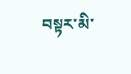བསྟར་མི་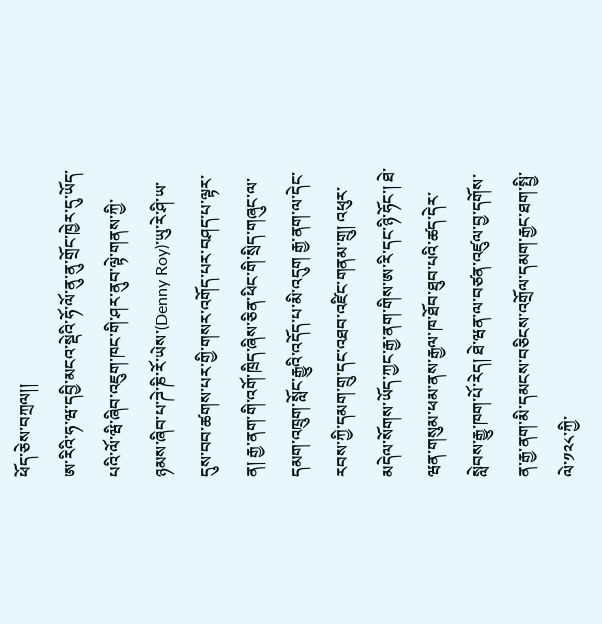ཕོད་ཅེས་བཀྲལ།།
ཨ་རིའི་ཧ་ཝ་དབྱི་མངའ་སྡེའི་ཧོ་ལོ་ནུ་ནུ་གྲོང་ཁྱེར་དུ་ཡོད་པའི་ལོ་ཝི་ཞིབ་འཇུག་ཁང་གི་ཤར་ནུབ་ལྟེ་གནས་ཀྱི་ཉམས་ཞིབ་པ་ཌེ་ཎི་རོ་ཡེས་(Denny Roy)་ཡུ་རེ་ཤི་ཡ་དུས་བབ་ཚགས་པར་གྱི་གསར་འགོད་པར་བཤད་པ་ལྟར་ན། རྒྱ་ནག་གི་འགོ་ཁྲིད་ཞིས་ཅིན་ཕིང་གི་སྲིད་གཞུང་ལ་དམག་འཁྲུག་སློང་རྒྱུའི་འདོད་པ་མི་འདུག རྒྱ་ནག་ལ་དེང་རབས་ཀྱི་དམག་གྲུ་དང་འཐབ་འཛིང་གནམ་གྲུ། འཕུར་མདེལ་སོགས་ཡོད་ཀྱང་རྒྱ་ནག་གིས་ཨ་རི་དང་ཉི་ཧོང་། ཐེ་ཝན་གསུམ་ཕམ་ནས་རྒྱལ་ཁ་ཐོབ་ཐུབ་པའི་ཚད་དེར་སླེབས་རྒྱུ་ཁག་པོ་རེད། ཐེ་ཝན་ལ་བཙན་འཛུལ་བྱ་དགོས་ན་རྒྱ་ནག་མི་དམངས་བཅིངས་འགྲོལ་དམག་རྒྱང་ཐག་སྤྱི་ལེ་༡༢༨་ཀྱི་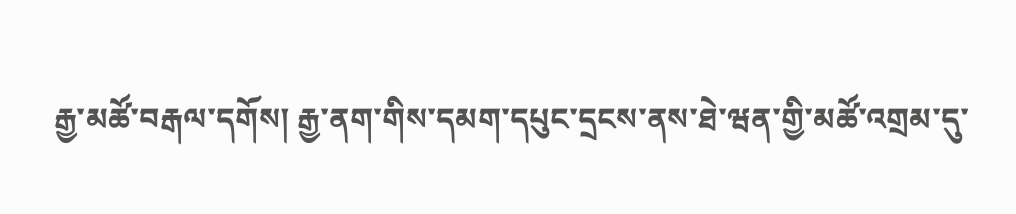རྒྱ་མཚོ་བརྒལ་དགོས། རྒྱ་ནག་གིས་དམག་དཔུང་དྲངས་ནས་ཐེ་ཝན་གྱི་མཚོ་འགྲམ་དུ་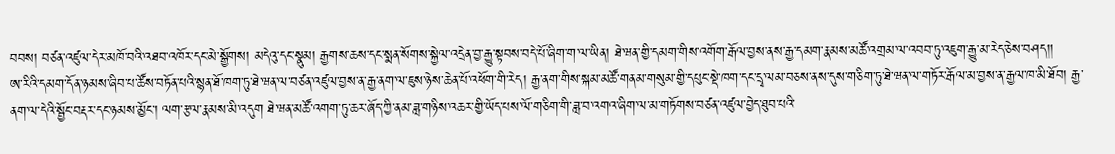བབས། བཙན་འཛུལ་དེར་མཁོ་བའི་འཐབ་འཁོར་དང་མེ་སྒྱོགས། མདེའུ་དང་སྣུམ། རྒྱགས་ཆས་དང་སྨན་སོགས་སྐྱེལ་འདྲེན་བྱ་རྒྱུ་སྟབས་བདེ་པོ་ཞིག་ག་ལ་ཡིན། ཐེ་ཝན་གྱི་དམག་གིས་འགོག་རྒོལ་བྱས་ནས་རྒྱ་དམག་རྣམས་མཚོ་འགྲམ་ལ་འབབ་ཏུ་འཇུག་རྒྱུ་མ་རེད་ཅེས་བཤད།།
ཨ་རིའི་དམག་དོན་ཉམས་ཞིབ་པ་ཚོས་བཏོན་པའི་སྙན་ཐོ་ཁག་ཏུ་ཐེ་ཝན་ལ་བཙན་འཛུལ་བྱས་ན་རྒྱ་ནག་ལ་ཇུས་ཉེས་ཆེན་པོ་འཕོག་གི་རེད། རྒྱ་ནག་གིས་སྐམ་མཚོ་གནམ་གསུམ་གྱི་དཔུང་སྡེ་ཁག་དང་དྲྭ་ལམ་བཅས་ནས་དུས་གཅིག་ཏུ་ཐེ་ཝན་ལ་གཏོར་རྒོལ་མ་བྱས་ན་རྒྱལ་ཁ་མི་ཐོབ། རྒྱ་ནག་ལ་དེའི་སྦྱོང་བརྡར་དང་ཉམས་མྱོང་། ལག་རྩལ་རྣམས་མི་འདུག ཐེ་ཝན་མཚོ་འགག་ཏུ་ཆར་ཞོད་ཀྱི་ནམ་ཟླ་གཉིས་འཆར་གྱི་ཡོད་པས་ལོ་གཅིག་གི་ཟླ་བ་འགའ་ཞིག་ལ་མ་གཏོགས་བཙན་འཛུལ་བྱེད་ཐུབ་པའི་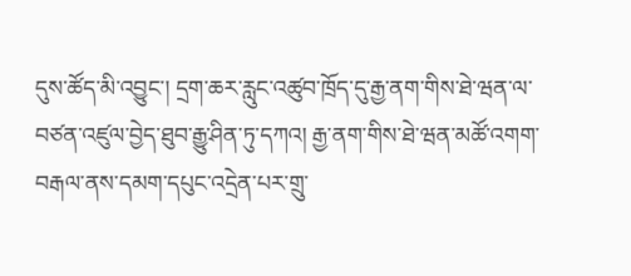དུས་ཚོད་མི་འབྱུང་། དྲག་ཆར་རླུང་འཚུབ་ཁྲོད་དུ་རྒྱ་ནག་གིས་ཐེ་ཝན་ལ་བཙན་འཛུལ་བྱེད་ཐུབ་རྒྱུ་ཤིན་ཏུ་དཀའ། རྒྱ་ནག་གིས་ཐེ་ཝན་མཚོ་འགག་བརྒལ་ནས་དམག་དཔུང་འདྲེན་པར་གྲུ་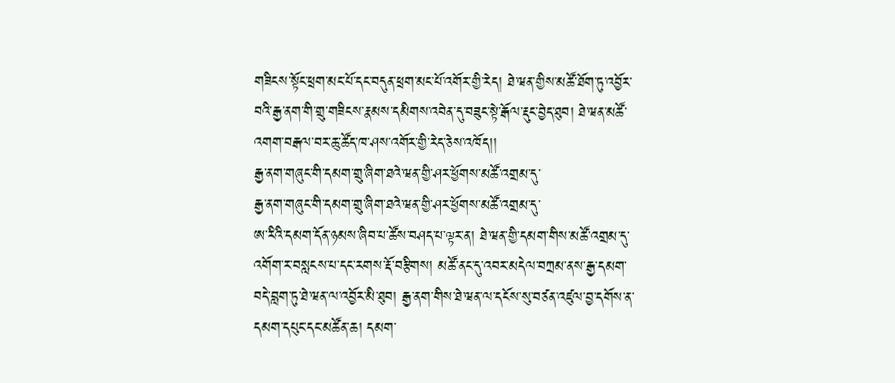གཟིངས་སྟོང་ཕྲག་མང་པོ་དང་བདུན་ཕྲག་མང་པོ་འགོར་གྱི་རེད། ཐེ་ཝན་གྱིས་མཚོ་ཐོག་ཏུ་འབྱོར་བའི་རྒྱ་ནག་གི་གྲུ་གཟིངས་རྣམས་དམིགས་འབེན་དུ་བཟུང་སྟེ་རྒོལ་རྡུང་བྱེད་ཐུབ། ཐེ་ཝན་མཚོ་འགག་བརྒལ་བར་ཆུ་ཚོད་ཁ་ཤས་འགོར་གྱི་རེད་ཅེས་འཁོད།།
རྒྱ་ནག་གཞུང་གི་དམག་གྲུ་ཞིག་ཐའེ་ཝན་གྱི་ཤར་ཕྱོགས་མཚོ་འགྲམ་དུ་
རྒྱ་ནག་གཞུང་གི་དམག་གྲུ་ཞིག་ཐའེ་ཝན་གྱི་ཤར་ཕྱོགས་མཚོ་འགྲམ་དུ་
ཨ་རིའི་དམག་དོན་ཉམས་ཞིབ་པ་ཚོས་བཤད་པ་ལྟར་ན། ཐེ་ཝན་གྱི་དམག་གིས་མཚོ་འགྲམ་དུ་འགོག་ར་བསླངས་པ་དང་རགས་རྡོ་བརྩིགས། མཚོ་ནང་དུ་འབར་མདེལ་བཀྲམ་ནས་རྒྱ་དམག་བདེ་བླག་ཏུ་ཐེ་ཝན་ལ་འབྱོར་མི་ཐུབ། རྒྱ་ནག་གིས་ཐེ་ཝན་ལ་དངོས་སུ་བཙན་འཛུལ་བྱ་དགོས་ན་དམག་དཔུང་དང་མཚོན་ཆ། དམག་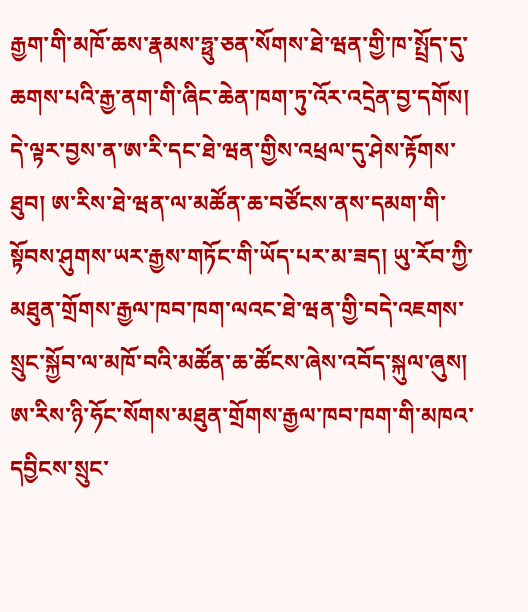རྒྱག་གི་མཁོ་ཆས་རྣམས་ཧྥུ་ཅན་སོགས་ཐེ་ཝན་གྱི་ཁ་སྤྲོད་དུ་ཆགས་པའི་རྒྱ་ནག་གི་ཞིང་ཆེན་ཁག་ཏུ་འོར་འདྲེན་བྱ་དགོས། དེ་ལྟར་བྱས་ན་ཨ་རི་དང་ཐེ་ཝན་གྱིས་འཕྲལ་དུ་ཤེས་རྟོགས་ཐུབ། ཨ་རིས་ཐེ་ཝན་ལ་མཚོན་ཆ་བཙོངས་ནས་དམག་གི་སྟོབས་ཤུགས་ཡར་རྒྱས་གཏོང་གི་ཡོད་པར་མ་ཟད། ཡུ་རོབ་ཀྱི་མཐུན་གྲོགས་རྒྱལ་ཁབ་ཁག་ལའང་ཐེ་ཝན་གྱི་བདེ་འཇགས་སྲུང་སྐྱོབ་ལ་མཁོ་བའི་མཚོན་ཆ་ཚོངས་ཞེས་འབོད་སྐུལ་ཞུས། ཨ་རིས་ཉི་ཧོང་སོགས་མཐུན་གྲོགས་རྒྱལ་ཁབ་ཁག་གི་མཁའ་དབྱིངས་སྲུང་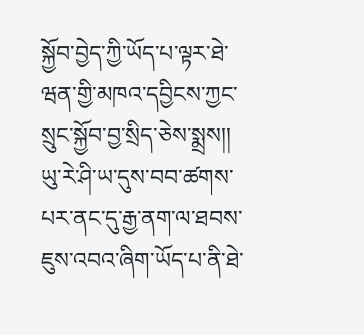སྐྱོབ་བྱེད་ཀྱི་ཡོད་པ་ལྟར་ཐེ་ཝན་གྱི་མཁའ་དབྱིངས་ཀྱང་སྲུང་སྐྱོབ་བྱ་སྲིད་ཅེས་སྨྲས།།
ཡུ་རེ་ཤི་ཡ་དུས་བབ་ཚགས་པར་ནང་དུ་རྒྱ་ནག་ལ་ཐབས་ཇུས་འབའ་ཞིག་ཡོད་པ་ནི་ཐེ་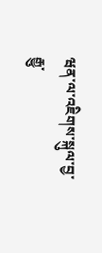ཝན་ལ་འཇིགས་སྐུལ་བྱ་རྒྱུ་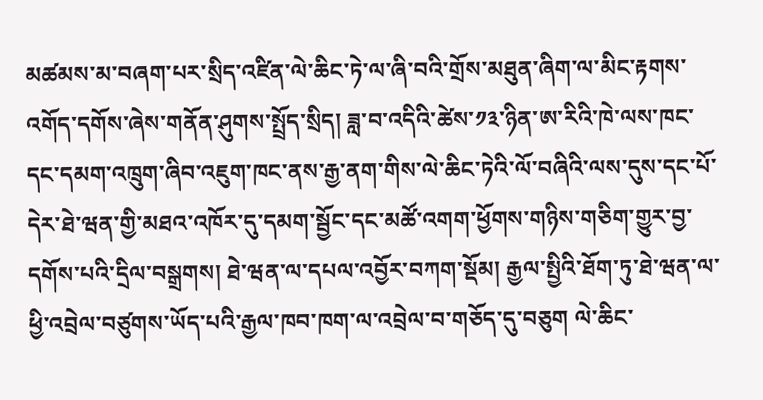མཚམས་མ་བཞག་པར་སྲིད་འཛིན་ལེ་ཆིང་ཏེ་ལ་ཞི་བའི་གྲོས་མཐུན་ཞིག་ལ་མིང་རྟགས་འགོད་དགོས་ཞེས་གནོན་ཤུགས་སྤྲོད་སྲིད། ཟླ་བ་འདིའི་ཚེས་༡༣་ཉིན་ཨ་རིའི་ཁེ་ལས་ཁང་དང་དམག་འཁྲུག་ཞིབ་འཇུག་ཁང་ནས་རྒྱ་ནག་གིས་ལེ་ཆིང་ཏེའི་ལོ་བཞིའི་ལས་དུས་དང་པོ་དེར་ཐེ་ཝན་གྱི་མཐའ་འཁོར་དུ་དམག་སྦྱོང་དང་མཚོ་འགག་ཕྱོགས་གཉིས་གཅིག་གྱུར་བྱ་དགོས་པའི་དྲིལ་བསྒྲགས། ཐེ་ཝན་ལ་དཔལ་འབྱོར་བཀག་སྡོམ། རྒྱལ་སྤྱིའི་ཐོག་ཏུ་ཐེ་ཝན་ལ་ཕྱི་འབྲེལ་བཙུགས་ཡོད་པའི་རྒྱལ་ཁབ་ཁག་ལ་འབྲེལ་བ་གཅོད་དུ་བཅུག ལེ་ཆིང་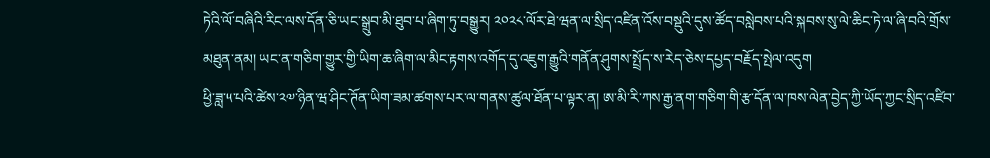ཏེའི་ལོ་བཞིའི་རིང་ལས་དོན་ཅི་ཡང་སྒྲུབ་མི་ཐུབ་པ་ཞིག་ཏུ་བསྒྱུར། ༢༠༢༨་ལོར་ཐེ་ཝན་ལ་སྲིད་འཛིན་འོས་བསྡུའི་དུས་ཚོད་བསླེབས་པའི་སྐབས་སུ་ལེ་ཆིང་ཏེ་ལ་ཞི་བའི་གྲོས་མཐུན་ནམ། ཡང་ན་གཅིག་གྱུར་གྱི་ཡིག་ཆ་ཞིག་ལ་མིང་རྟགས་འགོད་དུ་འཇུག་རྒྱུའི་གནོན་ཤུགས་སྤྲོད་ས་རེད་ཅེས་དཔྱད་བརྗོད་སྤེལ་འདུག
ཕྱི་ཟླ་༥་པའི་ཚེས་༢༧་ཉིན་ཝ་ཤིང་ཊོན་ཡིག་ཟམ་ཚགས་པར་ལ་གནས་ཚུལ་ཐོན་པ་ལྟར་ན། ཨ་མི་རི་ཀས་རྒྱ་ནག་གཅིག་གི་རྩ་དོན་ལ་ཁས་ལེན་བྱེད་ཀྱི་ཡོད་ཀྱང་སྲིད་འཛིབ་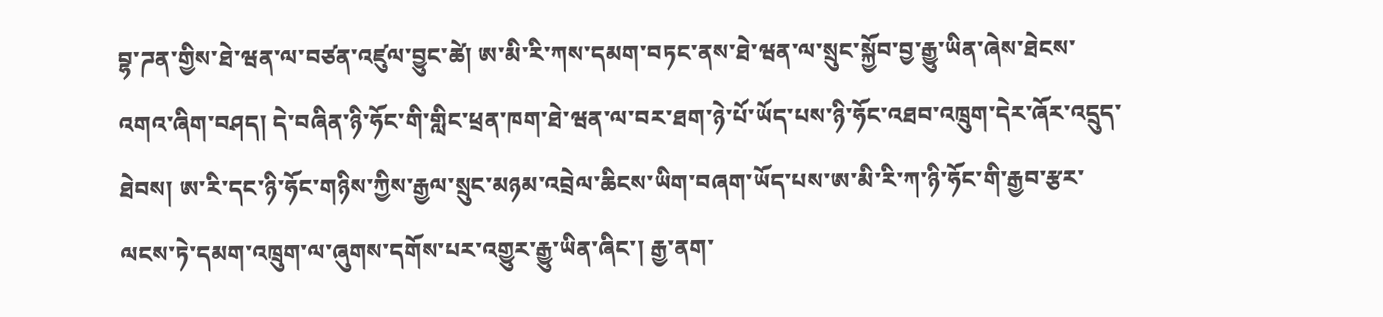བྷ་ཌན་གྱིས་ཐེ་ཝན་ལ་བཙན་འཛུལ་བྱུང་ཚེ། ཨ་མི་རི་ཀས་དམག་བཏང་ནས་ཐེ་ཝན་ལ་སྲུང་སྐྱོབ་བྱ་རྒྱུ་ཡིན་ཞེས་ཐེངས་འགའ་ཞིག་བཤད། དེ་བཞིན་ཉི་ཧོང་གི་གླིང་ཕྲན་ཁག་ཐེ་ཝན་ལ་བར་ཐག་ཉེ་པོ་ཡོད་པས་ཉི་ཧོང་འཐབ་འཁྲུག་དེར་ཞོར་འདྲུད་ཐེབས། ཨ་རི་དང་ཉི་ཧོང་གཉིས་ཀྱིས་རྒྱལ་སྲུང་མཉམ་འབྲེལ་ཆིངས་ཡིག་བཞག་ཡོད་པས་ཨ་མི་རི་ཀ་ཉི་ཧོང་གི་རྒྱབ་རྩར་ལངས་ཏེ་དམག་འཁྲུག་ལ་ཞུགས་དགོས་པར་འགྱུར་རྒྱུ་ཡིན་ཞིང་། རྒྱ་ནག་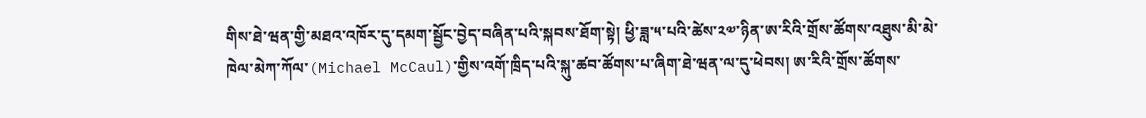གིས་ཐེ་ཝན་གྱི་མཐའ་འཁོར་དུ་དམག་སྦྱོང་བྱེད་བཞིན་པའི་སྐབས་ཐོག་སྟེ། ཕྱི་ཟླ་༥་པའི་ཚེས་༢༧་ཉིན་ཨ་རིའི་གྲོས་ཚོགས་འཐུས་མི་མེ་ཁེལ་མེཀ་ཀོལ་(Michael McCaul)་གྱིས་འགོ་ཁྲིད་པའི་སྐུ་ཚབ་ཚོགས་པ་ཞིག་ཐེ་ཝན་ལ་དུ་ཕེབས། ཨ་རིའི་གྲོས་ཚོགས་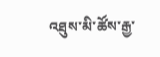འཐུས་མི་ཚོས་རྒྱ་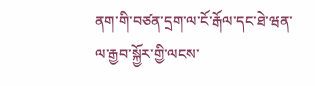ནག་གི་བཙན་དྲག་ལ་ངོ་རྒོལ་དང་ཐེ་ཝན་ལ་རྒྱབ་སྐྱོར་གྱི་ལངས་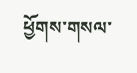ཕྱོགས་གསལ་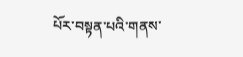པོར་བསྟན་པའི་གནས་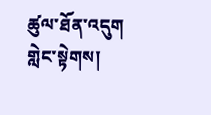ཚུལ་ཐོན་འདུག
གླེང་སྟེགས།